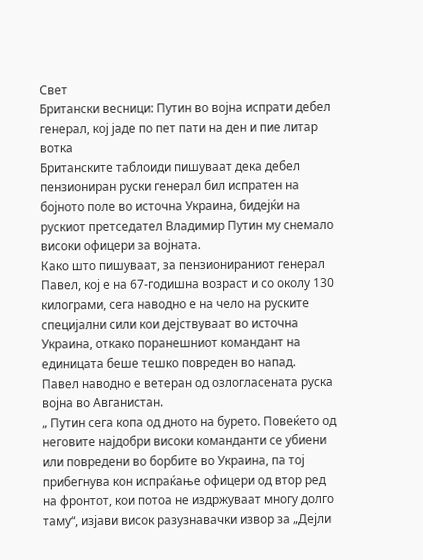Свет
Британски весници: Путин во војна испрати дебел генерал, кој јаде по пет пати на ден и пие литар вотка
Британските таблоиди пишуваат дека дебел пензиониран руски генерал бил испратен на бојното поле во источна Украина, бидејќи на рускиот претседател Владимир Путин му снемало високи офицери за војната.
Како што пишуваат, за пензионираниот генерал Павел, кој е на 67-годишна возраст и со околу 130 килограми, сега наводно е на чело на руските специјални сили кои дејствуваат во источна Украина, откако поранешниот командант на единицата беше тешко повреден во напад.
Павел наводно е ветеран од озлогласената руска војна во Авганистан.
„ Путин сега копа од дното на бурето. Повеќето од неговите најдобри високи команданти се убиени или повредени во борбите во Украина, па тој прибегнува кон испраќање офицери од втор ред на фронтот, кои потоа не издржуваат многу долго таму“, изјави висок разузнавачки извор за „Дејли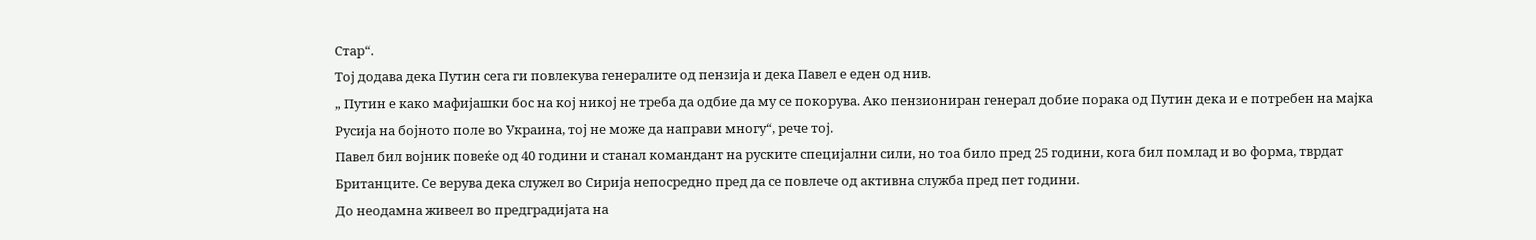Стар“.
Тој додава дека Путин сега ги повлекува генералите од пензија и дека Павел е еден од нив.
„ Путин е како мафијашки бос на кој никој не треба да одбие да му се покорува. Ако пензиониран генерал добие порака од Путин дека и е потребен на мајка Русија на бојното поле во Украина, тој не може да направи многу“, рече тој.
Павел бил војник повеќе од 40 години и станал командант на руските специјални сили, но тоа било пред 25 години, кога бил помлад и во форма, тврдат Британците. Се верува дека служел во Сирија непосредно пред да се повлече од активна служба пред пет години.
До неодамна живеел во предградијата на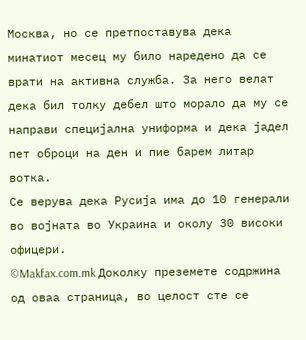Москва, но се претпоставува дека минатиот месец му било наредено да се врати на активна служба. За него велат дека бил толку дебел што морало да му се направи специјална униформа и дека јадел пет оброци на ден и пие барем литар вотка.
Се верува дека Русија има до 10 генерали во војната во Украина и околу 30 високи офицери.
©Makfax.com.mk Доколку преземете содржина од оваа страница, во целост сте се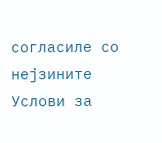согласиле со нејзините Услови за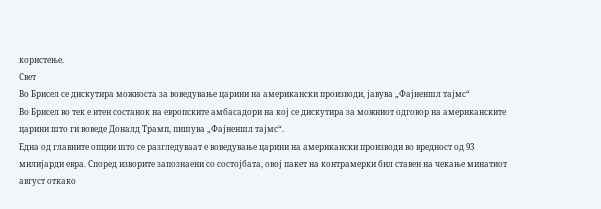користење.
Свет
Во Брисел се дискутира можноста за воведување царини на американски производи, јавува „Фајненшл тајмс“
Во Брисел во тек е итен состанок на европските амбасадори на кој се дискутира за можниот одговор на американските царини што ги воведе Доналд Трамп, пишува „Фајненшл тајмс“.
Една од главните опции што се разгледуваат е воведување царини на американски производи во вредност од 93 милијарди евра. Според изворите запознаени со состојбата, овој пакет на контрамерки бил ставен на чекање минатиот август откако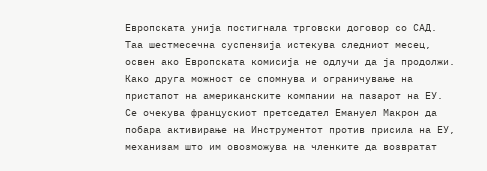Европската унија постигнала трговски договор со САД. Таа шестмесечна суспензија истекува следниот месец, освен ако Европската комисија не одлучи да ја продолжи.
Како друга можност се спомнува и ограничување на пристапот на американските компании на пазарот на ЕУ. Се очекува францускиот претседател Емануел Макрон да побара активирање на Инструментот против присила на ЕУ, механизам што им овозможува на членките да возвратат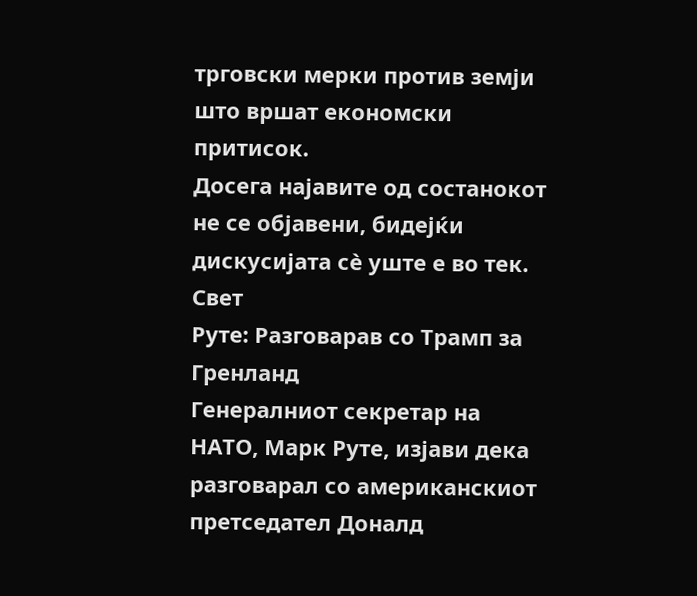трговски мерки против земји што вршат економски притисок.
Досега најавите од состанокот не се објавени, бидејќи дискусијата сè уште е во тек.
Свет
Руте: Разговарав со Трамп за Гренланд
Генералниот секретар на НАТО, Марк Руте, изјави дека разговарал со американскиот претседател Доналд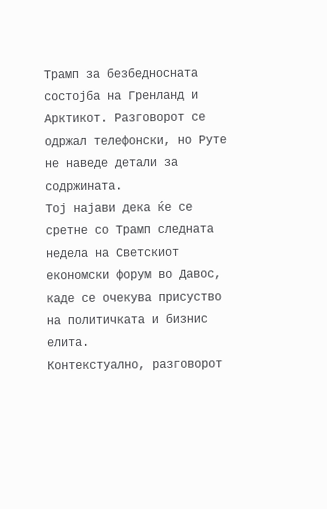Трамп за безбедносната состојба на Гренланд и Арктикот. Разговорот се одржал телефонски, но Руте не наведе детали за содржината.
Тој најави дека ќе се сретне со Трамп следната недела на Светскиот економски форум во Давос, каде се очекува присуство на политичката и бизнис елита.
Контекстуално, разговорот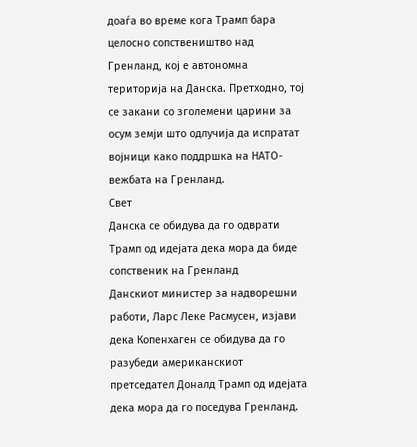доаѓа во време кога Трамп бара целосно сопствеништво над Гренланд, кој е автономна територија на Данска. Претходно, тој се закани со зголемени царини за осум земји што одлучија да испратат војници како поддршка на НАТО-вежбата на Гренланд.
Свет
Данска се обидува да го одврати Трамп од идејата дека мора да биде сопственик на Гренланд
Данскиот министер за надворешни работи, Ларс Леке Расмусен, изјави дека Копенхаген се обидува да го разубеди американскиот претседател Доналд Трамп од идејата дека мора да го поседува Гренланд.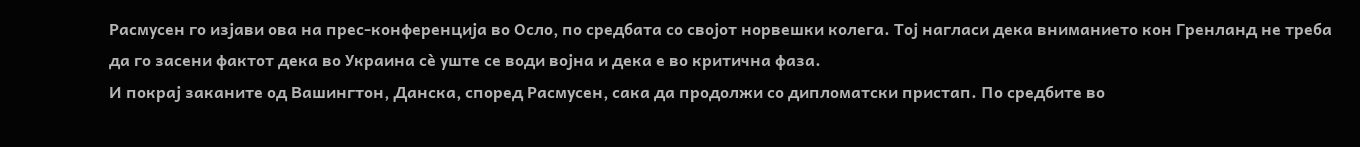Расмусен го изјави ова на прес-конференција во Осло, по средбата со својот норвешки колега. Тој нагласи дека вниманието кон Гренланд не треба да го засени фактот дека во Украина сè уште се води војна и дека е во критична фаза.
И покрај заканите од Вашингтон, Данска, според Расмусен, сака да продолжи со дипломатски пристап. По средбите во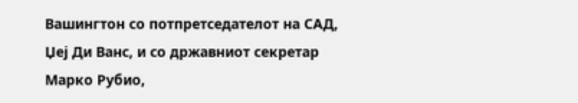Вашингтон со потпретседателот на САД, Џеј Ди Ванс, и со државниот секретар Марко Рубио,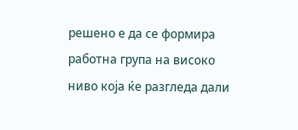решено е да се формира работна група на високо ниво која ќе разгледа дали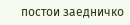постои заедничко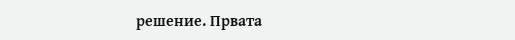решение. Првата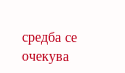средба се очекува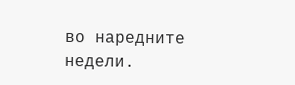во наредните недели.